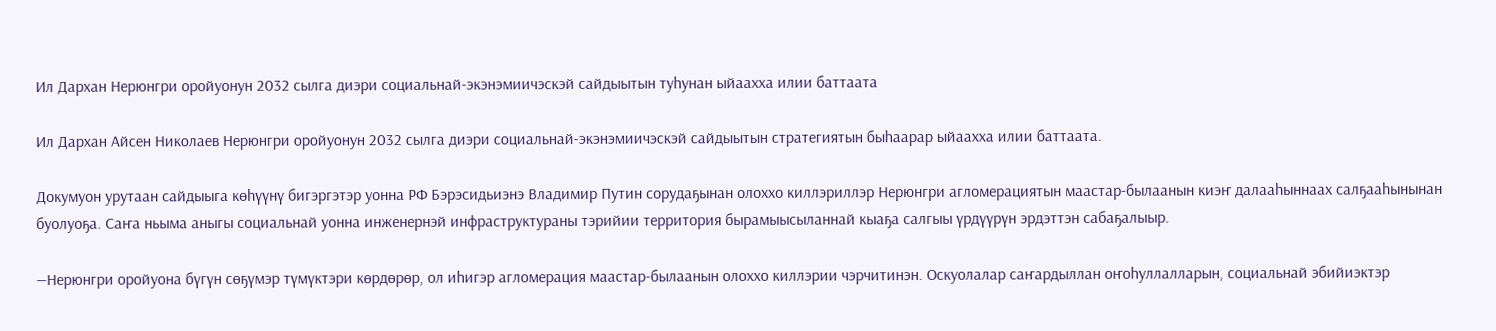Ил Дархан Нерюнгри оройуонун 2032 сылга диэри социальнай-экэнэмиичэскэй сайдыытын туһунан ыйаахха илии баттаата

Ил Дархан Айсен Николаев Нерюнгри оройуонун 2032 сылга диэри социальнай-экэнэмиичэскэй сайдыытын стратегиятын быһаарар ыйаахха илии баттаата.

Докумуон урутаан сайдыыга көһүүнү бигэргэтэр уонна РФ Бэрэсидьиэнэ Владимир Путин сорудаҕынан олоххо киллэриллэр Нерюнгри агломерациятын маастар-былаанын киэҥ далааһыннаах салҕааһынынан буолуоҕа. Саҥа ньыма аныгы социальнай уонна инженернэй инфраструктураны тэрийии территория бырамыысыланнай кыаҕа салгыы үрдүүрүн эрдэттэн сабаҕалыыр.

—Нерюнгри оройуона бүгүн сөҕүмэр түмүктэри көрдөрөр, ол иһигэр агломерация маастар-былаанын олоххо киллэрии чэрчитинэн. Оскуолалар саҥардыллан оҥоһуллалларын, социальнай эбийиэктэр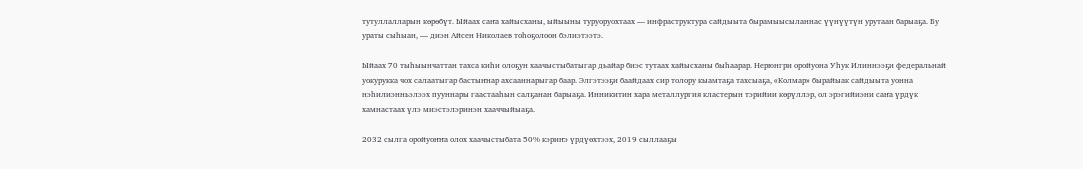тутуллалларын көрөбүт. Ыйаах саҥа хайысханы, ыйыыны туруоруохтаах — инфраструктура сайдыыта бырамыысыланнас үүнүүтүн урутаан барыаҕа. Бу ураты сыһыан, — диэн Айсен Николаев тоһоҕолоон бэлиэтээтэ.

Ыйаах 70 тыһыынчаттан тахса киһи олоҕун хаачыстыбатыгар дьайар биэс тутаах хайысханы быһаарар. Нерюнгри оройуона Уһук Илиннээҕи федеральнай уокурукка чох салаатыгар бастыҥнар ахсааннарыгар баар. Элгэтээҕи баайдаах сир толору кыамтаҕа тахсыаҕа, «Колмар» бырайыак сайдыыта уонна нэһилиэнньэлээх пууннары гаастааһын салҕанан барыаҕа. Инникитин хара металлургия кластерын тэрийии көрүллэр, ол эрэгийиэни саҥа үрдүк хамнастаах үлэ миэстэлэринэн хааччыйыаҕа.

2032 сылга оройуоҥҥа олох хаачыстыбата 50% кэриҥэ үрдүөхтээх, 2019 сыллааҕы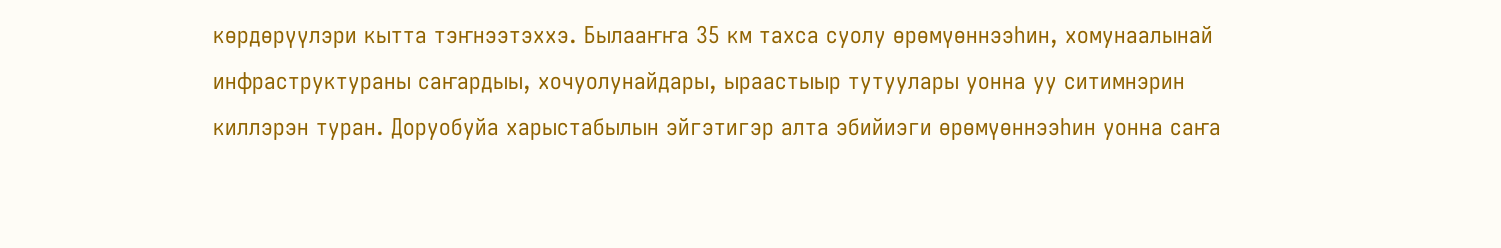көрдөрүүлэри кытта тэҥнээтэххэ. Былааҥҥа 35 км тахса суолу өрөмүөннээһин, хомунаалынай инфраструктураны саҥардыы, хочуолунайдары, ыраастыыр тутуулары уонна уу ситимнэрин киллэрэн туран. Доруобуйа харыстабылын эйгэтигэр алта эбийиэги өрөмүөннээһин уонна саҥа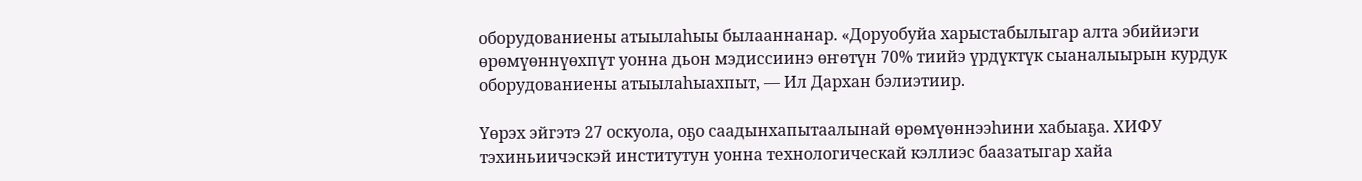оборудованиены атыылаһыы былааннанар. «Доруобуйа харыстабылыгар алта эбийиэги өрөмүөннүөхпүт уонна дьон мэдиссиинэ өҥөтүн 70% тиийэ үрдүктүк сыаналыырын курдук оборудованиены атыылаһыахпыт, — Ил Дархан бэлиэтиир.

Үөрэх эйгэтэ 27 оскуола, оҕо саадынхапытаалынай өрөмүөннээһини хабыаҕа. ХИФУ тэхиньиичэскэй институтун уонна технологическай кэллиэс баазатыгар хайа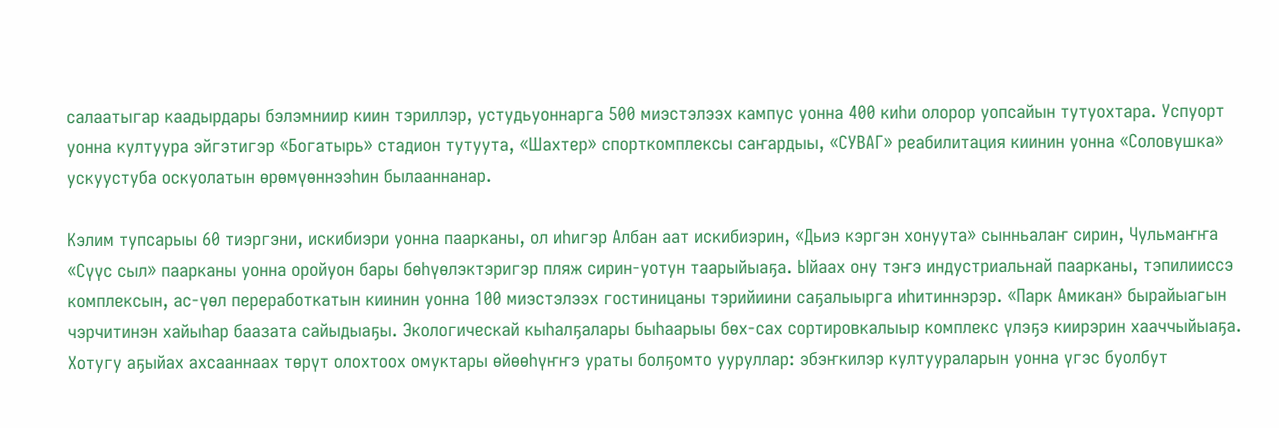салаатыгар каадырдары бэлэмниир киин тэриллэр, устудьуоннарга 500 миэстэлээх кампус уонна 400 киһи олорор уопсайын тутуохтара. Успуорт уонна култуура эйгэтигэр «Богатырь» стадион тутуута, «Шахтер» спорткомплексы саҥардыы, «СУВАГ» реабилитация киинин уонна «Соловушка» ускуустуба оскуолатын өрөмүөннээһин былааннанар.

Кэлим тупсарыы 60 тиэргэни, искибиэри уонна паарканы, ол иһигэр Албан аат искибиэрин, «Дьиэ кэргэн хонуута» сынньалаҥ сирин, Чульмаҥҥа «Сүүс сыл» паарканы уонна оройуон бары бөһүөлэктэригэр пляж сирин-уотун таарыйыаҕа. Ыйаах ону тэҥэ индустриальнай паарканы, тэпилииссэ комплексын, ас-үөл переработкатын киинин уонна 100 миэстэлээх гостиницаны тэрийиини саҕалыырга иһитиннэрэр. «Парк Амикан» бырайыагын чэрчитинэн хайыһар баазата сайыдыаҕы. Экологическай кыһалҕалары быһаарыы бөх-сах сортировкалыыр комплекс үлэҕэ киирэрин хааччыйыаҕа. Хотугу аҕыйах ахсааннаах төрүт олохтоох омуктары өйөөһүҥҥэ ураты болҕомто ууруллар: эбэҥкилэр култуураларын уонна үгэс буолбут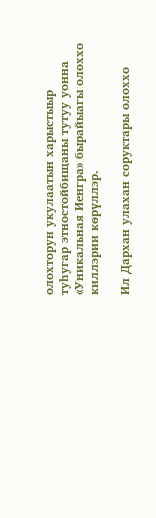олохторун укулаатын харыстыыр туһугар этностойбищаны тутуу уонна «Уникальная Иенгра» бырайыагы олоххо киллэрии көрүллэр.

Ил Дархан улахан соруктары олоххо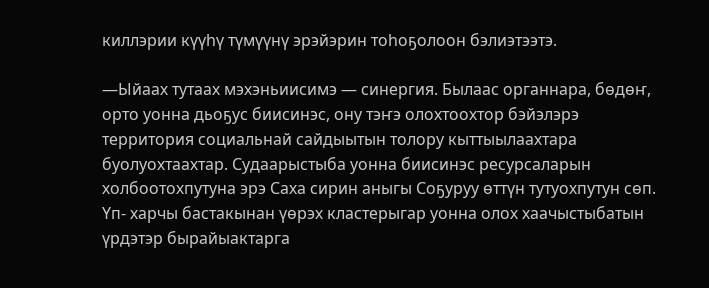киллэрии күүһү түмүүнү эрэйэрин тоһоҕолоон бэлиэтээтэ.

—Ыйаах тутаах мэхэньиисимэ — синергия. Былаас органнара, бөдөҥ, орто уонна дьоҕус биисинэс, ону тэҥэ олохтоохтор бэйэлэрэ территория социальнай сайдыытын толору кыттыылаахтара буолуохтаахтар. Судаарыстыба уонна биисинэс ресурсаларын холбоотохпутуна эрэ Саха сирин аныгы Соҕуруу өттүн тутуохпутун сөп. Үп- харчы бастакынан үөрэх кластерыгар уонна олох хаачыстыбатын үрдэтэр бырайыактарга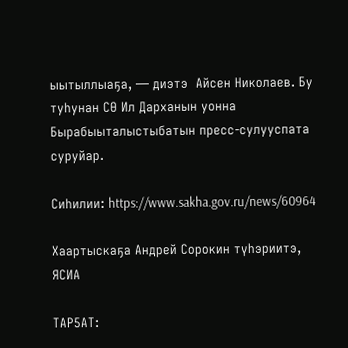ыытыллыаҕа, — диэтэ  Айсен Николаев. Бу туһунан СӨ Ил Дарханын уонна Бырабыыталыстыбатын пресс-сулууспата суруйар.

Сиһилии: https://www.sakha.gov.ru/news/60964

Хаартыскаҕа Андрей Сорокин түһэриитэ, ЯСИА

ТАР5АТ: